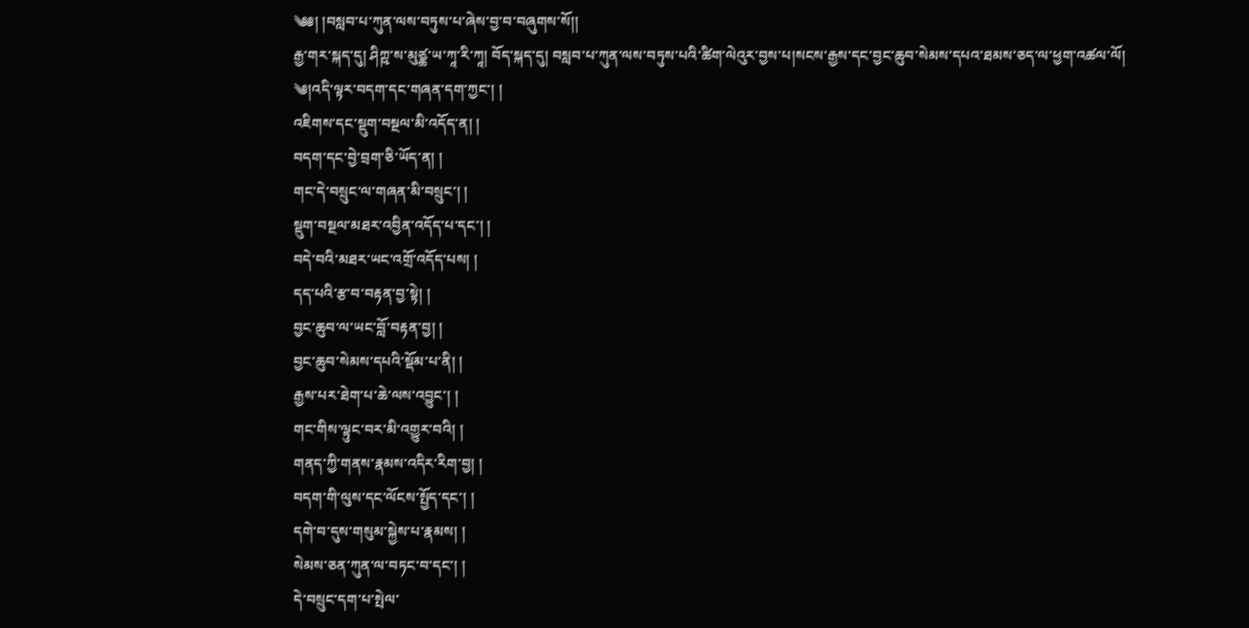༄༅། །བསླབ་པ་ཀུན་ལས་བཏུས་པ་ཞེས་བྱ་བ་བཞུགས་སོ།།
རྒྱ་གར་སྐད་དུ། ཤིཀྵ་ས་མུཙྪ་ཡ་ཀཱ་རི་ཀཱ། བོད་སྐད་དུ། བསླབ་པ་ཀུན་ལས་བཏུས་པའི་ཚིག་ལེའུར་བྱས་པ།སངས་རྒྱས་དང་བྱང་ཆུབ་སེམས་དཔའ་ཐམས་ཅད་ལ་ཕྱག་འཚལ་ལོ།
༄།འདི་ལྟར་བདག་དང་གཞན་དག་ཀྱང་། །
འཇིགས་དང་སྡུག་བསྔལ་མི་འདོད་ན། །
བདག་དང་བྱེ་བྲག་ཅི་ཡོད་ན། །
གང་དེ་བསྲུང་ལ་གཞན་མི་བསྲུང་། །
སྡུག་བསྔལ་མཐར་འབྱིན་འདོད་པ་དང་། །
བདེ་བའི་མཐར་ཡང་འགྲོ་འདོད་པས། །
དད་པའི་རྩ་བ་བརྟན་བྱ་སྟེ། །
བྱང་ཆུབ་ལ་ཡང་བློ་བརྟན་བྱ། །
བྱང་ཆུབ་སེམས་དཔའི་སྡོམ་པ་ནི། །
རྒྱས་པར་ཐེག་པ་ཆེ་ལས་འབྱུང་། །
གང་གིས་ལྟུང་བར་མི་འགྱུར་བའི། །
གནད་ཀྱི་གནས་རྣམས་འདིར་རིག་བྱ། །
བདག་གི་ལུས་དང་ལོངས་སྤྱོད་དང་། །
དགེ་བ་དུས་གསུམ་སྐྱེས་པ་རྣམས། །
སེམས་ཅན་ཀུན་ལ་བཏང་བ་དང་། །
དེ་བསྲུང་དག་པ་སྤེལ་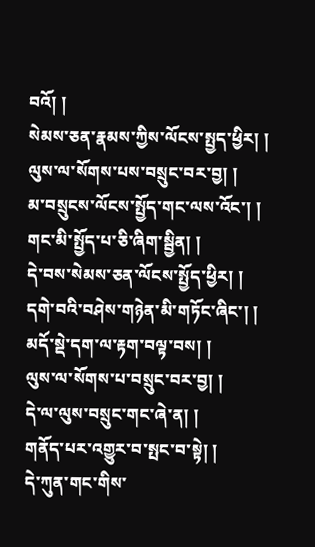བའོ། །
སེམས་ཅན་རྣམས་ཀྱིས་ལོངས་སྤྱད་ཕྱིར། །
ལུས་ལ་སོགས་པས་བསྲུང་བར་བྱ། །
མ་བསྲུངས་ལོངས་སྤྱོད་གང་ལས་འོང་། །
གང་མི་སྤྱོད་པ་ཅི་ཞིག་སྦྱིན། །
དེ་བས་སེམས་ཅན་ལོངས་སྤྱོད་ཕྱིར། །
དགེ་བའི་བཤེས་གཉེན་མི་གཏོང་ཞིང་། །
མདོ་སྡེ་དག་ལ་རྟག་བལྟ་བས། །
ལུས་ལ་སོགས་པ་བསྲུང་བར་བྱ། །
དེ་ལ་ལུས་བསྲུང་གང་ཞེ་ན། །
གནོད་པར་འགྱུར་བ་སྤང་བ་སྟེ། །
དེ་ཀུན་གང་གིས་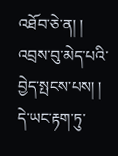འཐོབ་ཅེ་ན། །
འབྲས་བུ་མེད་པའི་བྱེད་སྤངས་པས། །
དེ་ཡང་རྟག་ཏུ་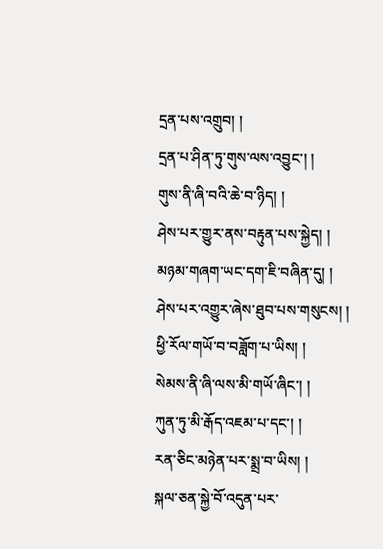དྲན་པས་འགྲུབ། །
དྲན་པ་ཤིན་ཏུ་གུས་ལས་འབྱུང་། །
གུས་ནི་ཞི་བའི་ཆེ་བ་ཉིད། །
ཤེས་པར་གྱུར་ནས་བརྟུན་པས་སྐྱེད། །
མཉམ་གཞག་ཡང་དག་ཇི་བཞིན་དུ། །
ཤེས་པར་འགྱུར་ཞེས་ཐུབ་པས་གསུངས། །
ཕྱི་རོལ་གཡོ་བ་བཟློག་པ་ཡིས། །
སེམས་ནི་ཞི་ལས་མི་གཡོ་ཞིང་། །
ཀུན་ཏུ་མི་རྒོད་འཇམ་པ་དང་། །
རན་ཅིང་མཉེན་པར་སྨྲ་བ་ཡིས། །
སྐལ་ཅན་སྐྱེ་བོ་འདུན་པར་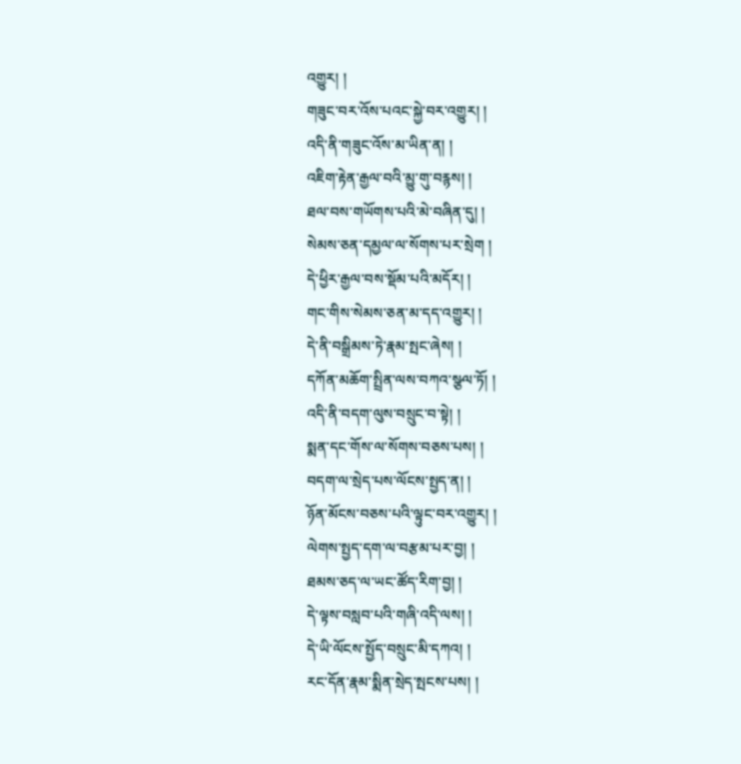འགྱུར། །
གཟུང་བར་འོས་པའང་སྐྱེ་བར་འགྱུར། །
འདི་ནི་གཟུང་འོས་མ་ཡིན་ན། །
འཇིག་རྟེན་རྒྱལ་བའི་མྱུ་གུ་བརྙས། །
ཐལ་བས་གཡོགས་པའི་མེ་བཞིན་དུ། །
སེམས་ཅན་དམྱལ་ལ་སོགས་པར་སྲེག །
དེ་ཕྱིར་རྒྱལ་བས་སྡོམ་པའི་མདོར། །
གང་གིས་སེམས་ཅན་མ་དད་འགྱུར། །
དེ་ནི་བསྒྲིམས་ཏེ་རྣམ་སྤང་ཞེས། །
དཀོན་མཆོག་སྤྲིན་ལས་བཀའ་སྩལ་ཏོ། །
འདི་ནི་བདག་ལུས་བསྲུང་བ་སྟེ། །
སྨན་དང་གོས་ལ་སོགས་བཅས་པས། །
བདག་ལ་སྲེད་པས་ལོངས་སྤྱད་ན། །
ཉོན་མོངས་བཅས་པའི་ལྟུང་བར་འགྱུར། །
ལེགས་སྤྱད་དག་ལ་བརྩམ་པར་བྱ། །
ཐམས་ཅད་ལ་ཡང་ཚོད་རིག་བྱ། །
དེ་ལྟས་བསླབ་པའི་གཞི་འདི་ལས། །
དེ་ཡི་ལོངས་སྤྱོད་བསྲུང་མི་དཀའ། །
རང་དོན་རྣམ་སྨིན་སྲེད་སྤངས་པས། །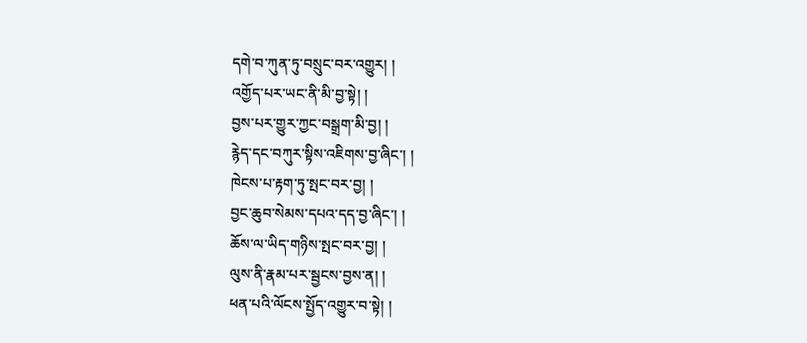དགེ་བ་ཀུན་ཏུ་བསྲུང་བར་འགྱུར། །
འགྱོད་པར་ཡང་ནི་མི་བྱ་སྟེ། །
བྱས་པར་གྱུར་ཀྱང་བསྒྲག་མི་བྱ། །
རྙེད་དང་བཀུར་སྟིས་འཇིགས་བྱ་ཞིང་། །
ཁེངས་པ་རྟག་ཏུ་སྤང་བར་བྱ། །
བྱང་ཆུབ་སེམས་དཔའ་དད་བྱ་ཞིང་། །
ཆོས་ལ་ཡིད་གཉིས་སྤང་བར་བྱ། །
ལུས་ནི་རྣམ་པར་སྦྱངས་བྱས་ན། །
ཕན་པའི་ལོངས་སྤྱོད་འགྱུར་བ་སྟེ། །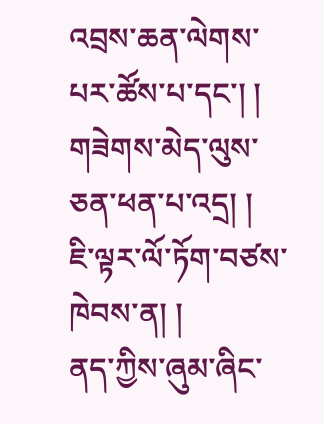འབྲས་ཆན་ལེགས་པར་ཚོས་པ་དང་། །
གཟེགས་མེད་ལུས་ཅན་ཕན་པ་འདྲ། །
ཇི་ལྟར་ལོ་ཏོག་བཙས་ཁེབས་ན། །
ནད་ཀྱིས་ཞུམ་ཞིང་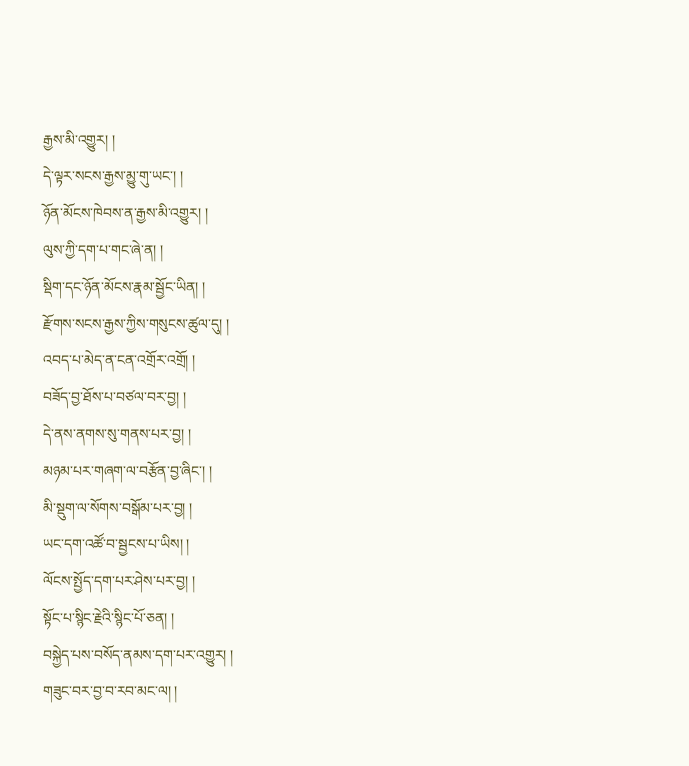རྒྱས་མི་འགྱུར། །
དེ་ལྟར་སངས་རྒྱས་མྱུ་གུ་ཡང་། །
ཉོན་མོངས་ཁེབས་ན་རྒྱས་མི་འགྱུར། །
ལུས་ཀྱི་དག་པ་གང་ཞེ་ན། །
སྡིག་དང་ཉོན་མོངས་རྣམ་སྦྱོང་ཡིན། །
རྫོགས་སངས་རྒྱས་ཀྱིས་གསུངས་ཚུལ་དུ། །
འབད་པ་མེད་ན་ངན་འགྲོར་འགྲོ། །
བཟོད་བྱ་ཐོས་པ་བཙལ་བར་བྱ། །
དེ་ནས་ནགས་སུ་གནས་པར་བྱ། །
མཉམ་པར་གཞག་ལ་བརྩོན་བྱ་ཞིང་། །
མི་སྡུག་ལ་སོགས་བསྒོམ་པར་བྱ། །
ཡང་དག་འཚོ་བ་སྦྱངས་པ་ཡིས། །
ལོངས་སྤྱོད་དག་པར་ཤེས་པར་བྱ། །
སྟོང་པ་སྙིང་རྗེའི་སྙིང་པོ་ཅན། །
བསྐྱེད་པས་བསོད་ནམས་དག་པར་འགྱུར། །
གཟུང་བར་བྱ་བ་རབ་མང་ལ། །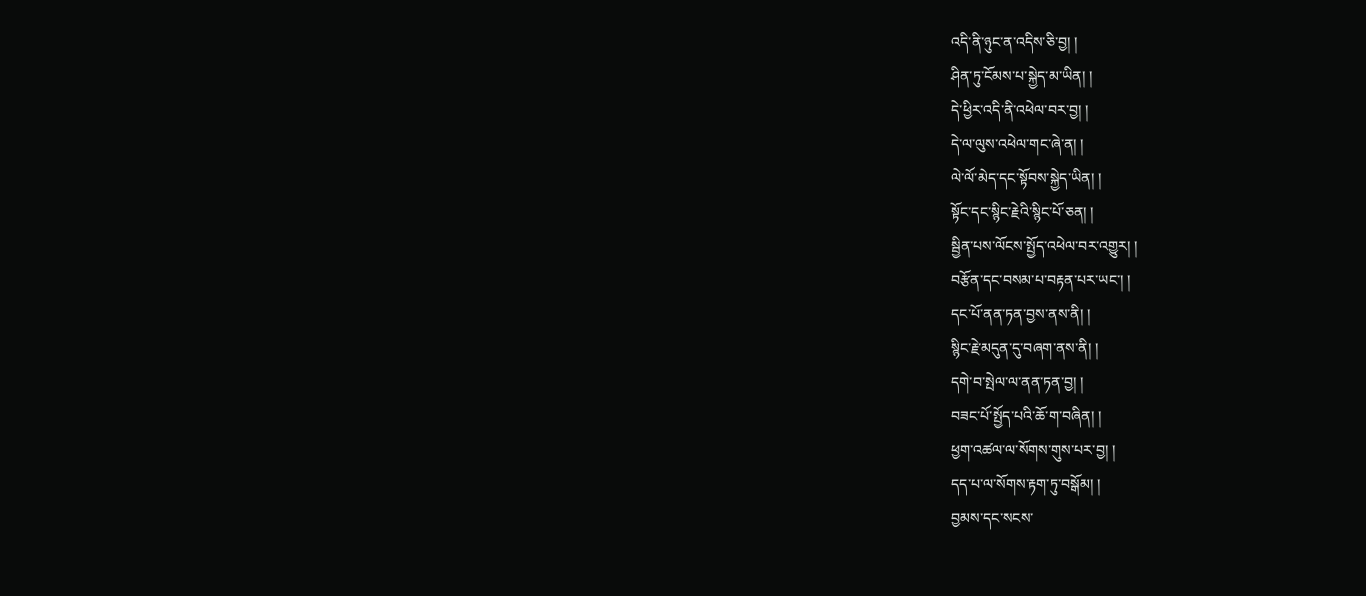འདི་ནི་ཉུང་ན་འདིས་ཅི་བྱ། །
ཤིན་ཏུ་ངོམས་པ་སྐྱེད་མ་ཡིན། །
དེ་ཕྱིར་འདི་ནི་འཕེལ་བར་བྱ། །
དེ་ལ་ལུས་འཕེལ་གང་ཞེ་ན། །
ལེ་ལོ་མེད་དང་སྟོབས་སྐྱེད་ཡིན། །
སྟོང་དང་སྙིང་རྗེའི་སྙིང་པོ་ཅན། །
སྦྱིན་པས་ལོངས་སྤྱོད་འཕེལ་བར་འགྱུར། །
བརྩོན་དང་བསམ་པ་བརྟན་པར་ཡང་། །
དང་པོ་ནན་ཏན་བྱས་ནས་ནི། །
སྙིང་རྗེ་མདུན་དུ་བཞག་ནས་ནི། །
དགེ་བ་སྤེལ་ལ་ནན་ཏན་བྱ། །
བཟང་པོ་སྤྱོད་པའི་ཆོ་ག་བཞིན། །
ཕྱག་འཚལ་ལ་སོགས་གུས་པར་བྱ། །
དད་པ་ལ་སོགས་རྟག་ཏུ་བསྒོམ། །
བྱམས་དང་སངས་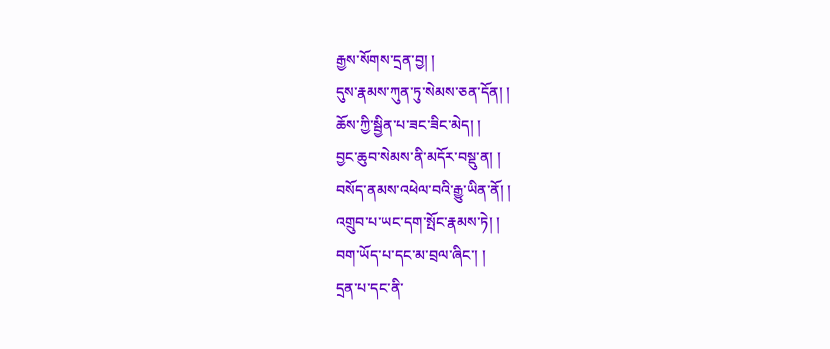རྒྱས་སོགས་དྲན་བྱ། །
དུས་རྣམས་ཀུན་ཏུ་སེམས་ཅན་དོན། །
ཆོས་ཀྱི་སྦྱིན་པ་ཟང་ཟིང་མེད། །
བྱང་ཆུབ་སེམས་ནི་མདོར་བསྡུ་ན། །
བསོད་ནམས་འཕེལ་བའི་རྒྱུ་ཡིན་ནོ། །
འགྲུབ་པ་ཡང་དག་སྤོང་རྣམས་ཏེ། །
བག་ཡོད་པ་དང་མ་བྲལ་ཞིང་། །
དྲན་པ་དང་ནི་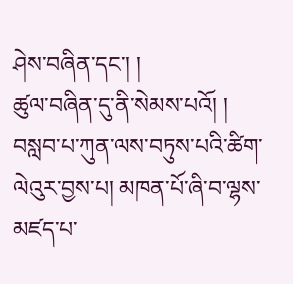ཤེས་བཞིན་དང་། །
ཚུལ་བཞིན་དུ་ནི་སེམས་པའོ། །
བསླབ་པ་ཀུན་ལས་བཏུས་པའི་ཚིག་ལེའུར་བྱས་པ། མཁན་པོ་ཞི་བ་ལྷས་མཛད་པ་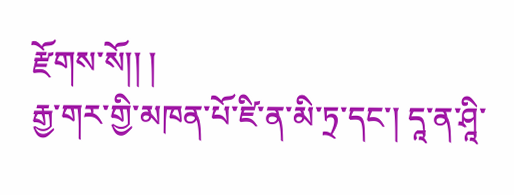རྫོགས་སོ།། །
རྒྱ་གར་གྱི་མཁན་པོ་ཛི་ན་མི་ཏྲ་དང་། དཱ་ན་ཤཱི་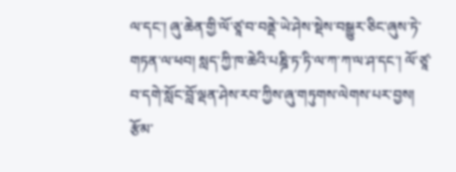ལ་དང་། ཞུ་ཆེན་གྱི་ལོ་ཙཱ་བ་བནྡེ་ཡེ་ཤེས་སྡེས་བསྒྱུར་ཅིང་ཞུས་ཏེ་གཏན་ལ་ཕབ། སླད་ཀྱི་ཁ་ཆེའི་པཎྜི་ཏ་ཏི་ལ་ཀ་ཀ་ལ་ཤ་དང་། ལོ་ཙཱ་བ་དགེ་སློང་བློ་ལྡན་ཤེས་རབ་ཀྱིས་ཞུ་གཏུགས་ལེགས་པར་བྱས།
རྩོམ་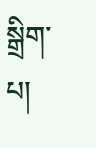སྒྲིག་པ།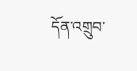དོན་འགྲུབ་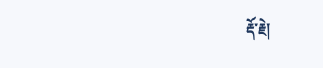རྡོ་རྗེ།